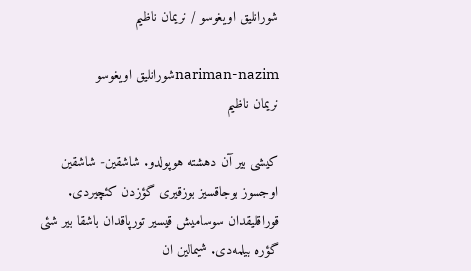شورانلیق اویغوسو / نریمان ناظیم

nariman-nazimشورانلیق اویغوسو
نریمان ناظیم

کیشی بیر آن دهشته هوپولدو. شاشقین- شاشقین اوجسوز بوجاقسیز بوزقیری گؤزدن کئچیردی. قوراقلیقدان سوسامیش قیسیر تورپاقدان باشقا بیر شئی گؤره بیلمه‌دی. شیمالین ان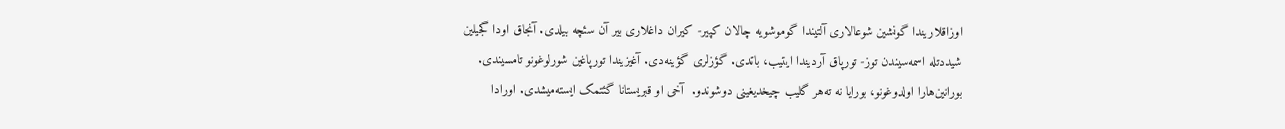اوزاقلاریندا گونشین شوعالاری آلتیندا گوموشویه چالان کپیر- کیران داغلاری بیر آن سئچه بیلدی. آنجاق اودا گجیلین شیددتله اسمه‌سیندن توز- تورپاق آردیندا ایتیب، باتدی. گؤزلری گؤینه‌دی. آغیزیندا تورپاغین شورلوغونو تامسیندی. بورانین‌هارا اولدوغونو، بورایا نه ته‌هر گلیب چیخدیغینی دوشوندو.  آخی او قبریستانا گئتمک ایسته‌میشدی. اورادا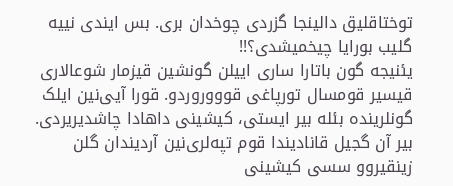توختاقلیق دالینجا گزردی چوخدان بری. بس ایندی نییه گلیب بورایا چیخمیشدی؟!!
یئنیجه گون باتارا ساری اییلن گونشین قیزمار شوعالاری قیسیر قومسال تورپاغی قوووروردو. قورا آیی‌نین ایلک گونلرینده بئله بیر ایستی، کیشینی داهادا چاشدیریردی. بیر آن گجیل قانادیندا قوم تپه‌لری‌نین آردیندان گلن زینقیروو سسی کیشینی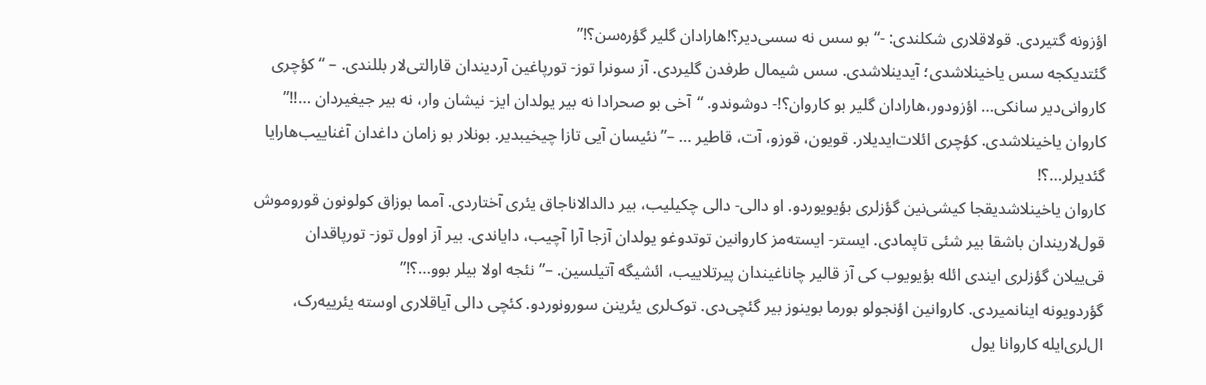اؤزونه گتیردی. قولاقلاری شکلندی: -“بو سس نه سسی‌دیر؟!هارادان گلیر گؤره‌سن؟!”
گئتدیکجه سس یاخینلاشدی؛ آیدینلاشدی. سس شیمال طرفدن گلیردی. آز سونرا توز- تورپاغین آردیندان قارالتی‌لار بللندی. – “کؤچری کاروانی‌دیر سانکی… اؤزودور،‌هارادان گلیر بو کاروان؟!- دوشوندو. “آخی بو صحرادا نه بیر یولدان ایز- نیشان وار، نه بیر جیغیردان …!!”
کاروان یاخینلاشدی. کؤچری ائلات‌ایدیلار. قویون، قوزو، آت، قاطیر … –”نئیسان آیی تازا چیخیبدیر. بونلار بو زامان داغدان آغناییب‌هارایا گئدیرلر…؟!
کاروان یاخینلاشدیقجا کیشی‌نین گؤزلری بؤیویوردو. او دالی- دالی چکیلیب، بیر دالدالاناجاق یئری آختاردی. آمما بوزاق کولونون قوروموش قول‌لاریندان باشقا بیر شئی تاپمادی. ایستر- ایسته‌مز کاروانین توتدوغو یولدان آزجا آرا آچیب، دایاندی. بیر آز اوول توز- تورپاقدان قی‌ییلان گؤزلری ایندی ائله بؤیویوب کی آز قالیر چاناغیندان پیرتلاییب، ائشیگه آتیلسین. –”نئجه اولا بیلر بوو…؟!”
گؤردویونه اینانمیردی. کاروانین اؤنجولو بورما بوینوز بیر گئچی‌دی. توک‌لری یئرینن سورونوردو. کئچی دالی آیاقلاری اوسته یئرییه‌رک، ال‌لری‌ایله کاروانا یول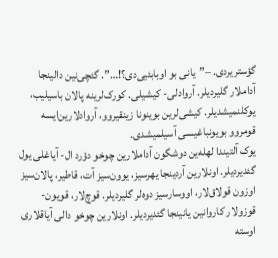گؤستریردی. –”یانی بو اوبابئیی‌دی؟!…”. گئچی‌نین دالینجا آداملار گلیردیلر. آروادلی- کیشیلی. کورک‌لرینه پالان باسیلیب، یوکلنمیشدیلر. کیشی‌لرین بوینونا زینقیروو، آروادلارین‌ایسه قومروو بویونباغیسی آسیلمیشدی.
یوک آلتیندا لهله‌ین دوشگون آداملارین چوخو دؤرد ال- آیاغلی یول گئدیردیلر. اونلارین آردینجا یهرسیز، یوون‌سیز آت، قاطیر، پالان‌سیز اوزون قولاق‌لار، اووسارسیز دوه‌لر گلیردیلر. قوچ‌لار، قویون- قوزولار کاروانین یانینجا گئدیردیلر. اونلارین چوخو دالی آیاقلاری اوسته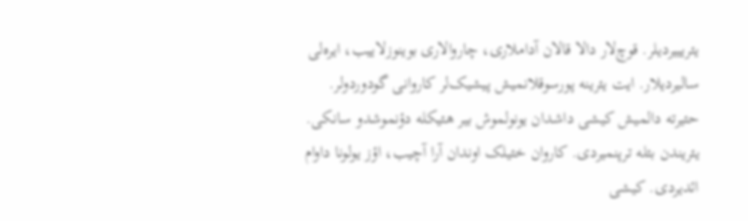یئریییردیلر. قوچ‌لار دالا قالان آداملاری، چاروالاری بوینوزلاییب، ایره‌لی سالیردیلار. ایت یئرینه پورسوقلانمیش پیشیک‌لر کاروانی گودوردولر.
حئیرته دالمیش کیشی داشدان یونولموش بیر هئیکله دؤنموشدو سانکی. یئریندن بئله ترپنمیردی. کاروان خئیلک اوندان آرا آچیب، اؤز یولونا داوام ائدیردی. کیشی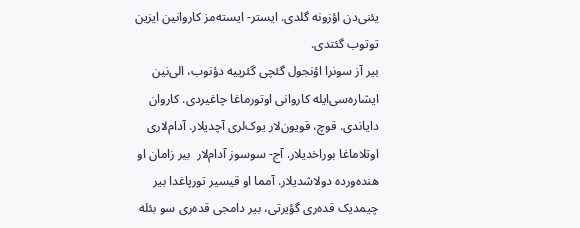یئنی‌دن اؤزونه گلدی. ایستر- ایسته‌مز کاروانین ایزین توتوب گئتدی.
بیر آز سونرا اؤنجول گئچی گئرییه دؤنوب، الی‌نین ایشاره‌سی‌ایله کاروانی اوتورماغا چاغیردی. کاروان دایاندی. قوچ، قویون‌لار یوک‌لری آچدیلار. آدام‌لاری اوتلاماغا بوراخدیلار. آج- سوسوز آدام‌لار  بیر زامان او هنده‌ورده دولاشدیلار. آمما او قیسیر تورپاغدا بیر چیمدیک قده‌ری گؤیرتی، بیر دامجی قده‌ری سو بئله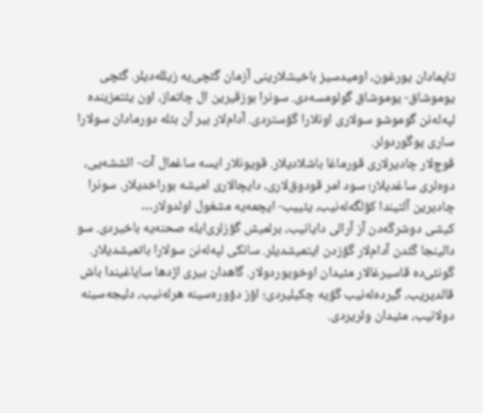تاپمادان یورغون، اومیدسیز باخیشلارینی آزمان گئچی‌یه زیلله‌دیلر. گئچی یوموشاق- یوموشاق گولومسه‌دی. سونرا بوزقیرین ال چاتماز، اون یئتمزینده لپه‌له‌نن گوموشو سولاری اونلارا گؤستردی. آدام‌لار بیر آن بئله دورمادان سولارا ساری یوگوردولر.
قوچ‌لار چادیرلاری قورماغا باشلادیلار. قویونلار ایسه ساغمال آت- ائششه‌یی، دوه‌لری ساغدیلار؛ سود امر قودوق‌لاری، دایچا‌لاری امیشه بوراخدیلار. سونرا چادیرین آلتیندا کؤلگه‌له‌نیب، یئییب- ایچمه‌یه مشغول اولدولار…
کیشی دوشرگه‌دن آز آرالی دایانیب، برلمیش گؤزلری‌ایله صحنه‌یه باخیردی. سو دالینجا گئدن آدام‌لار گؤزدن ایتمیشدیلر. سانکی لپه‌له‌نن سولارا باتمیشدیلار.
گونئی‌ده قاسیرغالار مئیدان اوخویوردولار. گاهدان بیری اژدها سایاغیندا باش قالدیریب، گیرده‌له‌نیب گؤیه چکیلیردی؛ اؤز دؤوره‌سینه هرله‌نیب، دلیجه‌سینه دولانیب، مئیدان وئریردی.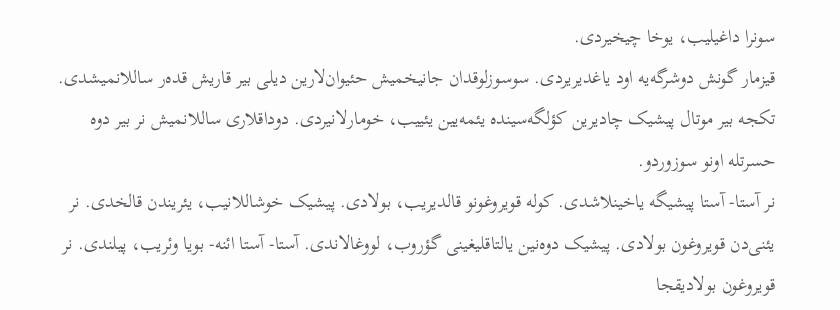سونرا داغیلیب، یوخا چیخیردی.
قیزمار گونش دوشرگه‌یه اود یاغدیریردی. سوسوزلوقدان جانیخمیش حئیوان‌لارین دیلی بیر قاریش قده‌ر ساللانمیشدی. تکجه بیر موتال پیشیک چادیرین کؤلگه‌سینده یئمه‌یین یئییب، خومارلانیردی. دوداقلاری ساللانمیش نر بیر دوه حسرتله اونو سوزوردو.
نر آستا- آستا پیشیگه یاخینلاشدی. کوله قویروغونو قالدیریب، بولادی. پیشیک خوشاللانیب، یئریندن قالخدی. نر یئنی‌دن قویروغون بولادی. پیشیک دوه‌نین یالتاقلیغینی گؤروب، لووغالاندی. آستا- آستا ائنه- بویا وئریب، پیلندی. نر قویروغون بولادیقجا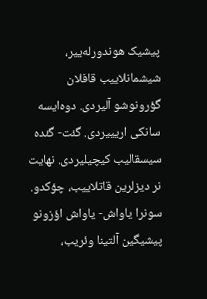پیشیک هوندورله‌ییر، شیشمانلاییب قافلان گؤرونوشو آلیردی. دوه‌ایسه سانکی اریییردی. گئت- گئده سیسقالیب کیچیلیردی. نهایت نر دیزلرین قاتلاییب، چؤکدو. سونرا یاواش- یاواش اؤزونو پیشیگین آلتینا وئریب،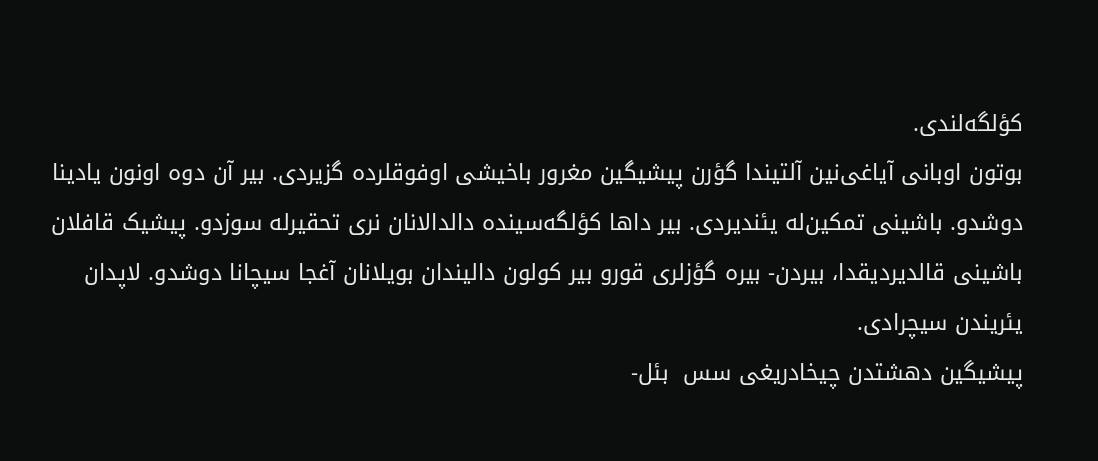کؤلگه‌لندی.
بوتون اوبانی آیاغی‌نین آلتیندا گؤرن پیشیگین مغرور باخیشی اوفوقلرده گزیردی. بیر آن دوه اونون یادینا دوشدو. باشینی تمکین‌له یئندیردی. بیر داها کؤلگه‌سینده دالدالانان نری تحقیرله سوزدو. پیشیک قافلان باشینی قالدیردیقدا، بیردن- بیره گؤزلری قورو بیر کولون دالیندان بویلانان آغجا سیچانا دوشدو. لاپدان یئریندن سیچرادی.
پیشیگین دهشتدن چیخادریغی سس  بئل-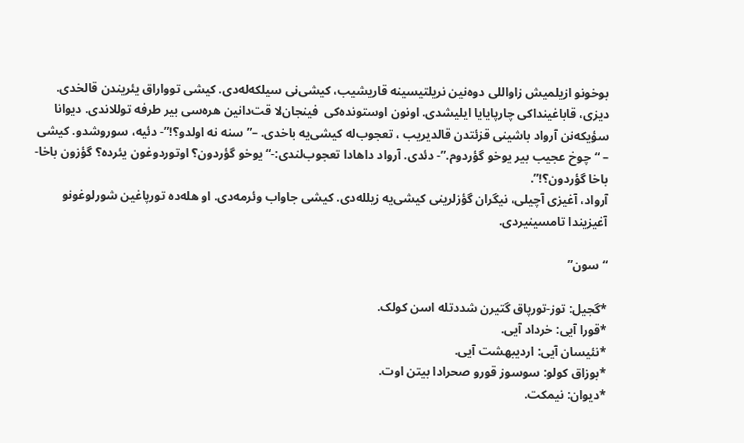بوخونو ازیلمیش زاواللی دوه‌نین نریلتیسینه قاریشیب، کیشی‌نی سیلکه‌له‌دی. کیشی توواراق یئریندن قالخدی. دیزی، قاباغینداکی چارپایایا ایلیشدی. اونون اوستونده‌کی  فینجان‌لا قت‌دانین هره‌سی بیر طرفه توللاندی. دیوانا سؤیکه‌نن آرواد باشینی قزئتدن قالدیریب ، تعجوب‌له کیشی‌یه باخدی. –”سنه نه اولدو؟!”- دئیه، سوروشدو. کیشی – “چوخ عجیب بیر یوخو گؤردوم.”- دئدی. آرواد داهادا تعجوب‌لندی:-“یوخو گؤردون؟ اوتوردوغون یئرده؟ گؤزون باخا- باخا گؤردون؟!”.
آرواد، آغیزی آچیلی، نیگران گؤزلرینی کیشی‌یه زیلله‌دی. کیشی جاواب وئرمه‌دی. او هله‌ده تورپاغین شورلوغونو آغیزیندا تامسینیردی.

“سون”

*گجیل: توز-تورپاق گتیرن شددتله اسن کولک.
*قورا آیی: خرداد آیی.
*نئیسان آیی: اردیبهشت آیی.
*بوزاق کولو: سوسوز قورو صحرادا بیتن اوت.
*دیوان: نیمکت.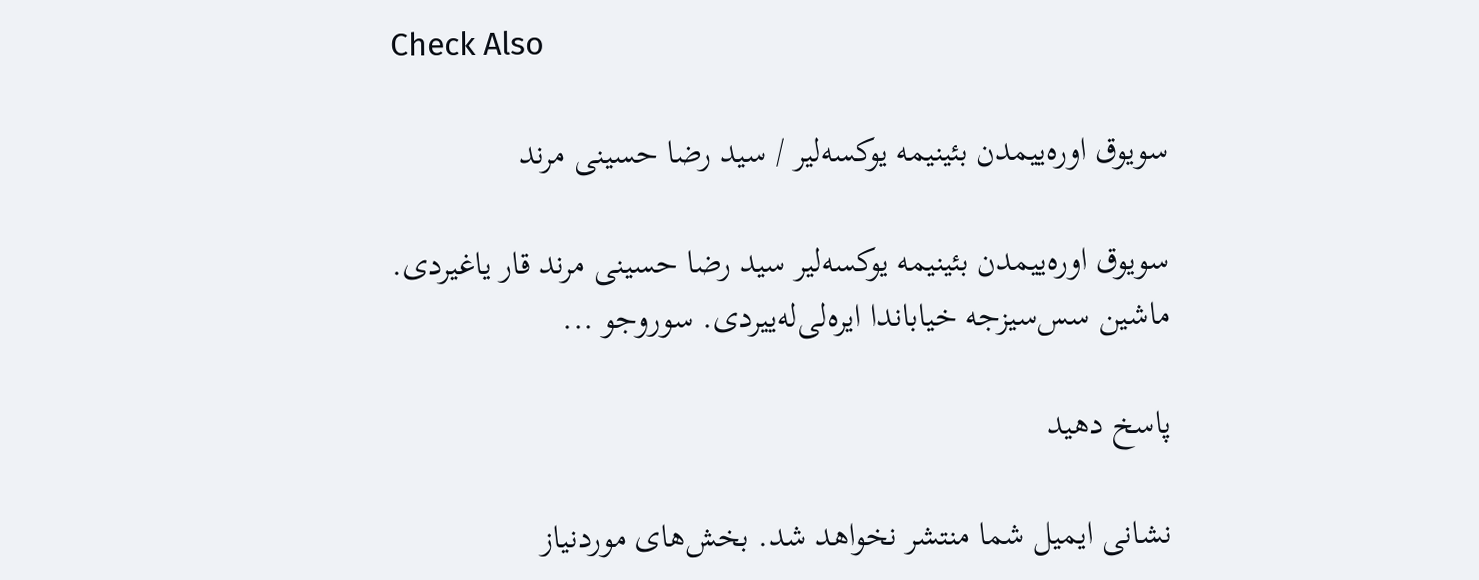Check Also

سویوق اوره‌ییمدن بئینیمه یوکسه‌لیر / سید رضا حسینی مرند

سویوق اوره‌ییمدن بئینیمه یوکسه‌لیر سید رضا حسینی مرند قار یاغیردی. ماشین سس‌سیزجه خیاباندا ایره‌لی‌له‌ییردی. سوروجو ...

پاسخ دهید

نشانی ایمیل شما منتشر نخواهد شد. بخش‌های موردنیاز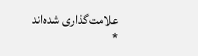علامت‌گذاری شده‌اند *